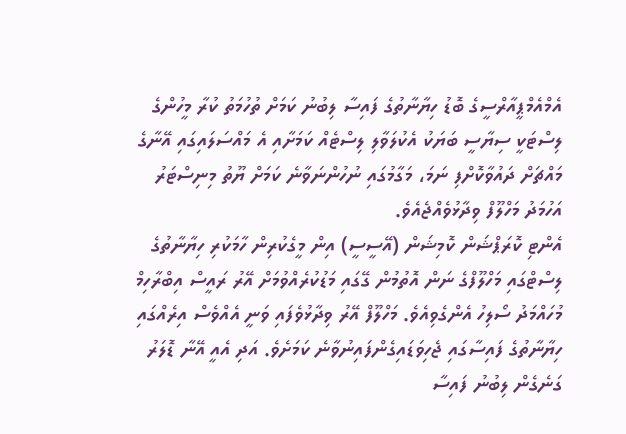އެމްއެމްޕީއާރްސީގެ ބޮޑު ހިޔާނާތުގެ ފައިސާ ލިބުނު ކަމަށް ތުހުމަތު ކުރާ މީހުންގެ ލިސްޓަކީ ސިޔާސީ ބަޔަކު އެކުލަވާލި ލިސްޓެއް ކަމަށާއި އެ މައްސަލައިގައި އޭނާގެ މައްޗަށް ދައުވާކޮށްފި ނަމަ، މަގާމުގައި ނުހުންނަވާނެ ކަމަށް ޔޫތު މިނިސްޓަރު އަހުމަދު މަހްލޫފް ވިދާޅުވެއްޖެއެވެ.
އެންޓި ކޮރަޕްޝަން ކޮމިޝަން (އޭސީސީ) އިން މީގެކުރިން ހާމަކުރި ހިޔާނާތުގެ ލިސްޓްގައި މަހްލޫފްގެ ނަން އޮތުމުން ގޭގައި މަޑުކުރެއްވުމަށް އޭރު ރައީސް އިބްރާހިމް މުހައްމަދު ސޯލިހު އެންގެވިއެވެ. މަހްލޫފް އޭރު ވިދާޅުވެފައި ވަނީ އެއްވެސް އިރެއްގައި ހިޔާނާތުގެ ފައިސާގައި ޖެހިވަޑައިގެންފައިނުވާނެ ކަމަށެވެ. އަދި އެއީ އޭނާ ޑޮލަރު ގަނެގެން ލިބުނު ފައިސާ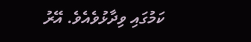ކަމުގައި ވިދާޅުވެއެވެ. އޭރު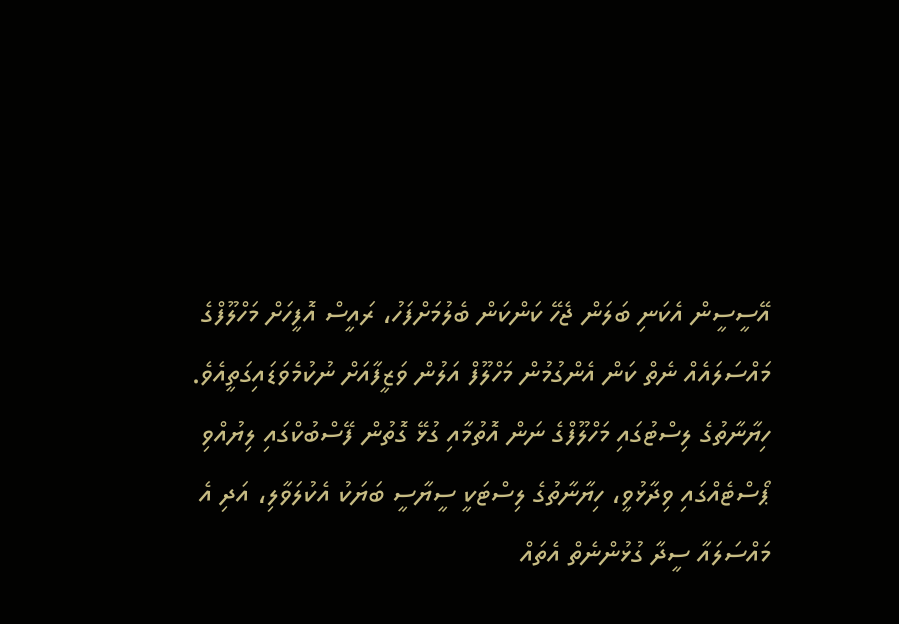އޭސީސީން އެކަނި ބަލަން ޖެހޭ ކަންކަން ބެލުމަށްފަހު، ރައީސް އޮފީހަށް މަހްލޫފްގެ މައްސަލައެއް ނެތް ކަން އެންގުމުން މަހްލޫފް އަލުން ވަޒީފާއަށް ނުކުމެވަޑައިގަތީއެވެ.
ހިޔާނާތުގެ ލިސްޓުގައި މަހްލޫފްގެ ނަން އޮތުމާއި ގުޅޭ ގޮތުން ފޭސްބުކްގައި ލިޔުއްވި ޕޯސްޓެއްގައި ވިދާޅުވީ، ހިޔާނާތުގެ ލިސްޓަކީ ސީޔާސީ ބަޔަކު އެކުލަވާލި، އަދި އެ މައްސަލައާ ސީދާ ގުޅުންނެތް އެތައް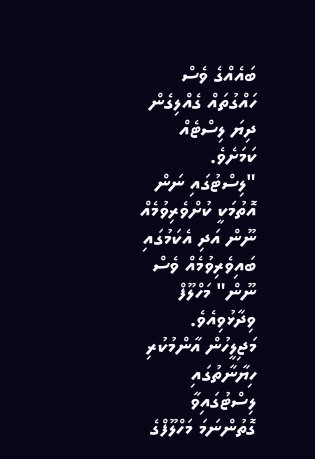ބައެއްގެ ވެސް ހައްގުތައް ގެއްލިގެން ދިޔަ ލިސްޓެއް ކަމަށެވެ.
"ލިސްޓުގައި ނަން އޮތުމަކީ ކުށްވެރިވުމެއް ނޫން އަދި އެކަމުގައި ބައިވެރިވުމެއް ވެސް ނޫން" މަހްލޫފް ވިދާޅުވިއެވެ.
މަޖިލީހުން އާންމުކުރި ހިޔާނާތުގައި ލިސްޓުގައިވާ ގޮތުންނަމަ މަހްލޫފްގެ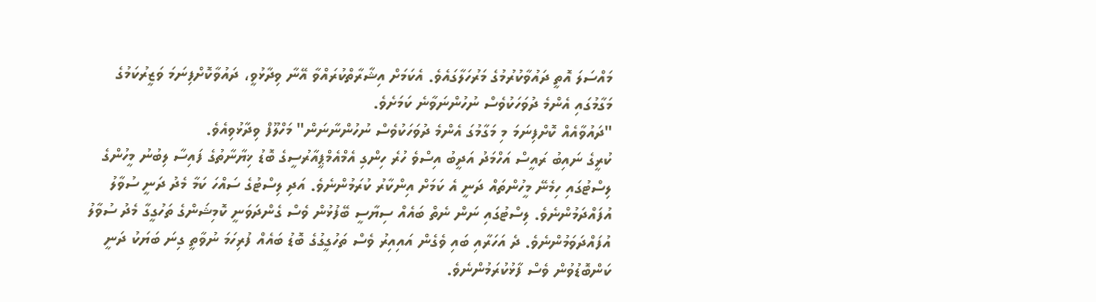މައްސަލަ އޮތީ ދައުވާކުރުމުގެ މަރުހަލާގައެވެ. އެކަމަށް އިޝާރާތްކުރައްވާ އޭނާ ވިދާޅުވީ، ދައުވާކޮށްފިނަމަ ވަޒީރުކަމުގެ މަގާމުގައި އެންމެ ދުވަހަކުވެސް ނުހުންނަވާނެ ކަމަށެވެ.
"ދައުވާއެއް ކޮށްފިނަމަ މި މަގާމުގަ އެންމެ ދުވަހަކުވެސް ނުހުންނާނަން" މަހްލޫފް ވިދާޅުވިއެވެ.
ކުރީގެ ނައިބު ރައީސް އަހްމަދު އަދީބު އިސްވެ ހުރެ ހިންގި އެމްއެމްޕީއާރުސީގެ ބޮޑު ޚިޔާނާތުގެ ފައިސާ ލިބުނު މީހުންގެ ލިސްޓުގައި ހިމެނޭ މީހުންތައް ދަނީ އެ ކަމަށް އިންކާރު ކުރަމުންނެވެ. އަދި ލިސްޓުގެ ސައްހަ ކަމާ މެދު ދަނީ ސުވާލު އުފައްދަމުންނެވެ. ލިސްޓުގައި ނަން ނެތް ބައެއް ސިޔާސީ ބޭފުޅުން ވެސް ގެންދަވަނީ ކޮމިޝަންގެ ތަހުގީގާ މެދު ސުވާލު އުފައްދަވަމުންނެވެ. ދެ އަހަރާއި ބައި ވެގެން އައިއިރު ވެސް ތަހުގީގުގެ ބޮޑު ބައެއް ފުރިހަމަ ނުވާތީ ގިނަ ބަޔަކު ދަނީ ކަންބޮޑުވުން ވެސް ފާޅުކުރަމުންނެވެ.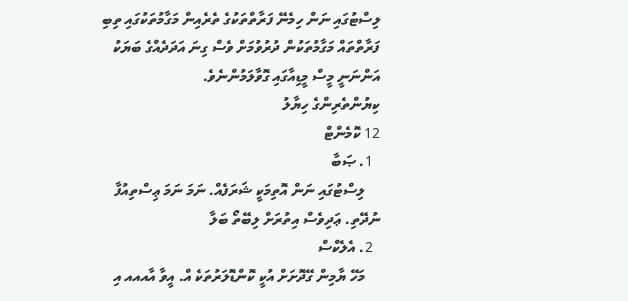ލިސްޓުގައި ނަން ހިމެނޭ ފަރާތްތަކުގެ ތެރެއިން މަގާމުތަކުގައި ތިބި ފަރާތްތައް މަގާމުތަކުން ދުރުވުމަށް ވެސް ގިނަ އަދަދެއްގެ ބަޔަކު އަންނަނީ މީސް މީޑިއާގައި ގޮވާލަމުންނެވެ.
ކިޔުންތެރިންގެ ހިޔާލު
12 ކޮމެންޓް
  1. ޞަބާ
    ލިސްޓުގައި ނަން އޮތިމަކީ ޝަރަފެއް. ނަމަ ނަމަ ޢިސްތިއުފާ ނުދޭތި. ޢަދިވެސް އިތުރަށް ލިބޭތޯ ބަލާ
  2. އެލެކްސް
    މަހޭ ޔާމިން ގޭދޮށަށް އުކީ ކޮންޑޮލަރުތަކެ އް. އީވާ އާއއއ އި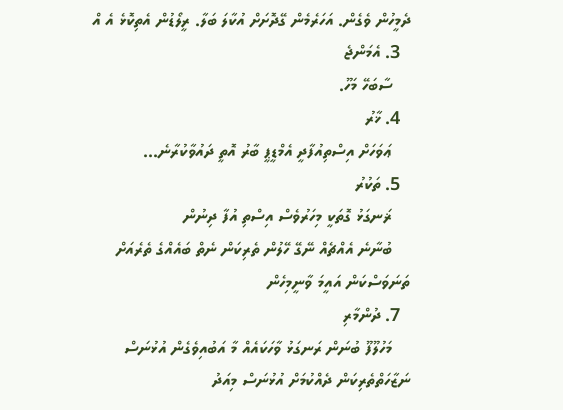ދެމީހުން ވެގެން. އަހަރެމެން ގޭދޮށަށް އުކާލަ ބަލާ. ރީލޯޑުން އެތިކޮޅެ އެ އް
  3. އެމަންޖެ
    ސާބަހޭ މަހޫ.
  4. ޚާރު
    ޢަވަހަށް އިސްތިއުފާދީ އެމްޑީޕީ ބާރު އޮތީ ދައުވާކުރާނެ...
  5. ތަކުރު
    ޜަނގަޅު ގޮތަކީ މިހަރުވެސް އިސްތި އުފާ ދިނުން
    ބުނާނެ އެއްޗެއް ނޭގޭ ހޭލުން ތެރިކަން ނެތް ބައެއްގެ ތެރެއަށް ތަނަވަސްކަން އައީމަ ވާނީމިހެން
  7. ދުންމާރި
    މަހުލޫފޫ ބުނަން ރަނގަޅު ވާހަކައެއް މާ އަބުއިވެގެން އުޅުނަސް ނަޒާހަތްތެރިކަން ދެއްކުމަށް އުޅުނަސް މިއަދު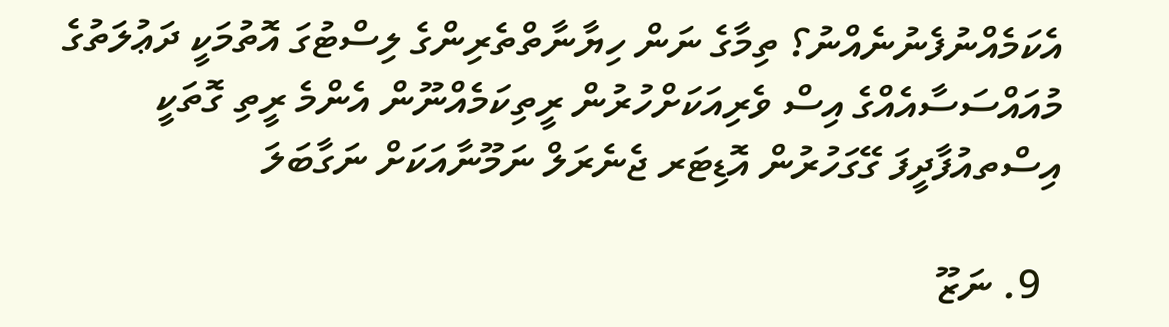އެކަމެއްނުފެނުނެއްނު؟ ތިމާގެ ނަން ހިޔާނާތްތެރިންގެ ލިސްޓުގަ އޮތުމަކީ ދަޢުލަތުގެ މުއައްސަސާއެއްގެ އިސް ވެރިއަކަށްހުރުން ރީތިކަމެއްނޫން އެންމެ ރީތި ގޮތަކީ އިސްތއުފާދީފަ ގޭގަހުރުން އޮޑިޓަރ ޖެނެރަލް ނަމޫނާއަކަށް ނަގާބަލަ

  9. ނަޒޫ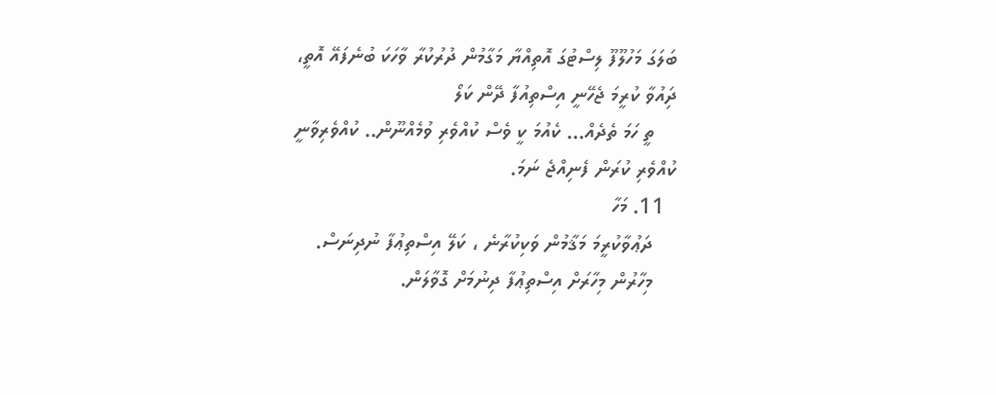ބަލަގަ މަހުލޫފޫ ލިސްޓުގަ އޮތިއްޔާ މަގާމުން ދުރުކުރާ ވާހަކަ ބުނެފައޭ އޮތީ، ދަިއުވާ ކުރީމަ ޖެހޭނީ އިސްތިއުފާ ދޭން ކަލޯ
    ތީ ހަމަ ތެދެއް... ކެއުމަ ކީ ވެސް ކުއްވެރި ވުމެއްނޫން.. ކުއްވެރިވާނީ ކުއްވެރި ކުރަން ފެނިއްޖެ ނަމަ.
  11. މަހާ
    ދަޢުވާކުރީމަ މަޤާމުން ވަކިކުރާނެ ، ކަލޭ އިސްތިޢުފާ ނުދިނަސް.
    މިހާރުން މިހާރަށް އިސްތިޢުފާ ދިނުމަށް ގޮވާލަން.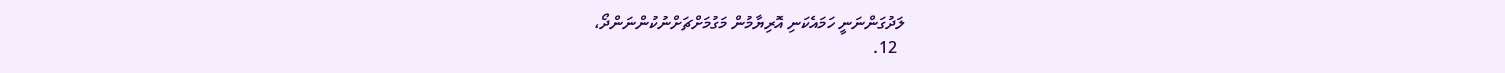ލަދުގަންނަނީ ހަމައެކަނި އޮރިޔާމުން މަގުމަށްޗަށްނުކުންނަންދޯ،
  12.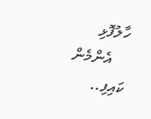ހާލުފޮޅި
    އެންމެން ކައިފި..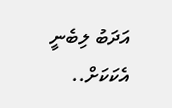އަދަބު ލިބެނީ އެކަކަށް..